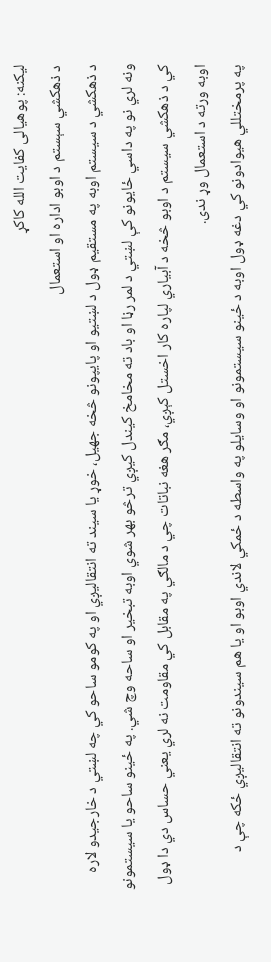لیکنه: پوهیالی کفایت الله کاکړ
د ذهکشي سېستم د اوبو اداره او استعمال
د ذهکشي د سيستم اوبه په مستقيم ډول د لښتيو او پايپونو څخه جهيل، خوړ يا سيند ته انتقاليږي او په کومو ساحو کي چه لښتي د خارجيدو لاره ونه لري نو په داسي ځايونو کې لښتي د لمر رڼا او باد ته مخامخ کیندل کيږي ترڅو بهر شوي اوبه تبخیر او ساحه وچ شي. په ځينو ساحو یا سیستمونو کي د ذهکشي سیستم د اوبو څخه د آبياري لپاره کار اخستل کېږي، مګر هغه نباتات چي د مالګي په مقابل کي مقاومت نه لري يعني حساس دي دا ډول اوبه ورته د استعمال وړ ندی.
په پرمختللي هيوادونو کي دغه ډول اوبه د ځينو سیستمونو او وسایلو په واسطه د ځمکي لاندي اوبو او یا هم سیندونو ته انتقاليږي ځکه چې د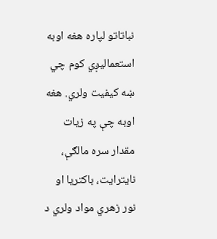نباتاتو لپاره هغه اوبه استعماليږي کوم چي ښه کيفيت ولري. هغه اوبه چې په زيات مقدار سره مالګې، نايترايت، باکتريا او نور زهري مواد ولري د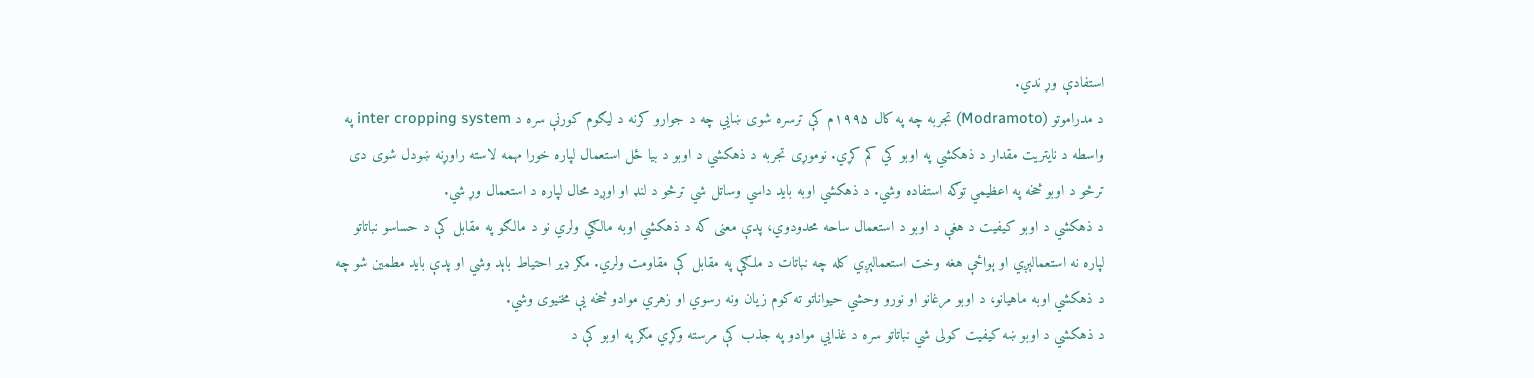استفادې وړ ندي.
د مدراموتو (Modramoto) تجربه چه په کال ۱۹۹۵م کې ترسره شوی ښايي چه د جوارو کرنه د ليګوم کورنې سره د inter cropping system په واسطه د نايتريت مقدار د ذهکشي په اوبو کي کم کړي. نوموړی تجربه د ذهکشي د اوبو د بیا ځل استعمال لپاره خورا مهمه لاسته راوړنه ښودل شوی دی ترڅو د اوبو څخه په اعظيمي توګه استفاده وشي. د ذهکشي اوبه بايد داسي وساتل شي ترڅو د لنډ او اوږد محال لپاره د استعمال وړ شي.
د ذهکشي د اوبو کيفيت د هغې د اوبو د استعمال ساحه محدودوي، پدې معنی که د ذهکشي اوبه مالګي ولري نو د مالګو په مقابل کې د حساسو نباتاتو لپاره نه استعمالېږي او ېواځې هغه وخت استعمالېږي کله چه نباتات د ملګې په مقابل کې مقاومت ولري. مګر ډير احتياط باېد وشي او پدې باید مطمين شو چه د ذهکشي اوبه ماهيانو، د اوبو مرغانو او نورو وحشي حیواناتو ته کوم زيان ونه رسوي او زهري موادو څخه یې مخنيوی وشي.
د ذهکشي د اوبو ښه کيفيت کولی شي نباتاتو سره د غذايي موادو په جذب کې مرسته وکړي مګر په اوبو کې د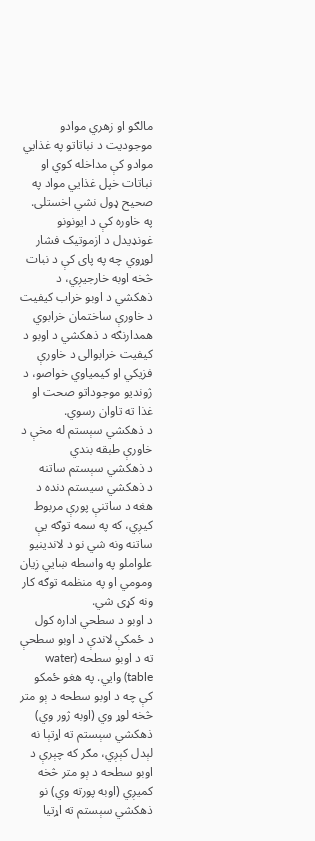مالګو او زهري موادو موجوديت د نباتاتو په غذايي موادو کې مداخله کوي او نباتات خپل غذايي مواد په صحيح ډول نشي اخستلی.
په خاوره کې د ايونونو غونډيدل د ازموتيک فشار لوړوي چه په پای کې د نبات څخه اوبه خارجيږي، د ذهکشي د اوبو خراب کيفيت د خاورې ساختمان خرابوي همدارنګه د ذهکشي د اوبو د کیفیت خرابوالی د خاورې فزيکي او کيمياوي خواصو، د ژونديو موجوداتو صحت او غذا ته تاوان رسوي.
د ذهکشي سېستم له مخې د خاورې طبقه بندي
د ذهکشي سېستم ساتنه
د ذهکشي سيستم دنده د هغه د ساتنې پورې مربوط کیږي، که په سمه توګه یې ساتنه ونه شي نو د لاندينیو علواملو په واسطه ښایي زیان ومومي او په منظمه توګه کار ونه کړی شي.
د اوبو د سطحي اداره کول
د ځمکې لاندې د اوبو سطحې ته د اوبو سطحه (water table) وایي. په هغو ځمکو کې چه د اوبو سطحه د ېو متر څخه لوړ وي (اوبه ژور وي) ذهکشي سېستم ته اړتېا نه لېدل کېږي، مګر که چېرې د اوبو سطحه د ېو متر څخه کمیږي (اوبه پورته وي) نو ذهکشي سېستم ته اړتیا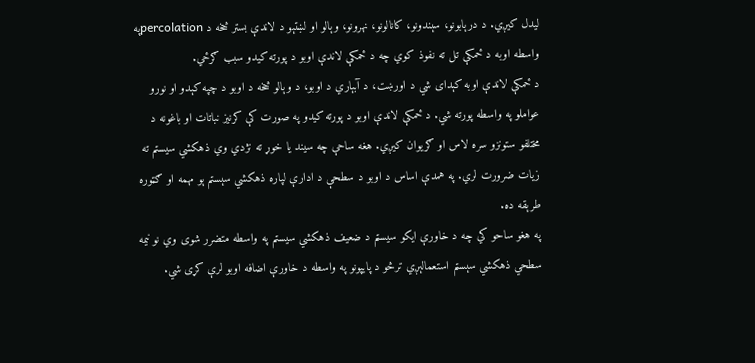لیدل کیږي. د درېابونو، سېندونو، کانالونو، نهرونو، وېالو او لښتېو د لاندې بستر څخه د percolationپه واسطه اوبه د ځمکې تل ته نفوذ کوي چه د ځمکې لاندې اوبو د پورته کیدو سبب ګرځي.
د ځمکې لاندې اوبه کېدای شي د اورښت، د آبېاري د اوبو، د وېالو څخه د اوبو د چپه کېدو او نورو عواملو په واسطه پورته شي. د ځمکې لاندې اوبو د پورته کیدو په صورت کې کرنیز نباتات او باغونه د مختلفو ستونزو سره لاس او ګریوان کیږي. هغه ساحې چه سيند يا خوړ ته نژدي وي ذهکشي سيستم ته زيات ضرورت لري. په همدې اساس د اوبو د سطحې د ادارې لپاره ذهکشي سېستم ېو مهمه او ګټوره طرېقه ده.
په هغو ساحو کي چه د خاورې ايکو سيستم د ضعيف ذهکشي سيستم په واسطه متضرر شوی وي نو نيمه سطحي ذهکشي سېستم استعمالېږي ترڅو د پایپونو په واسطه د خاورې اضافه اوبو لرې کړی شي.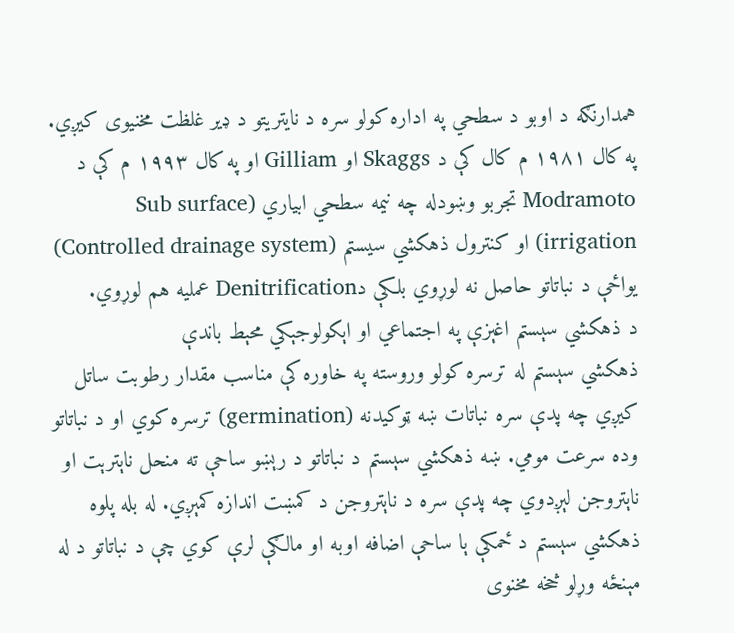همدارنګه د اوبو د سطحي په اداره کولو سره د نايتريتو د ډیر غلظت مخنیوی کيږي.
په کال ۱۹۸۱ م کال کې د Skaggs او Gilliam او په کال ۱۹۹۳ م کې د Modramoto تجربو وښودله چه نيمه سطحي ابياري (Sub surface irrigation) او کنترول ذهکشي سيستم (Controlled drainage system) يواځې د نباتاتو حاصل نه لوړوي بلکې دDenitrification عمليه هم لوړوي.
د ذهکشي سېستم اغېزې په اجتماعي او اېکولوجېکي محېط باندې
ذهکشي سېستم له ترسره کولو وروسته په خاوره کې مناسب مقدار رطوبت ساتل کیږي چه پدې سره نباتات ښه ټوکیدنه (germination) ترسره کوي او د نباتاتو وده سرعت مومي. ښه ذهکشي سېستم د نباتاتو د رېښو ساحې ته منحل ناېترېت او ناېتروجن لېږدوي چه پدې سره د ناېتروجن د کمښت اندازه کمېږي. له بله پلوه ذهکشي سېستم د ځمکې ېا ساحې اضافه اوبه او مالګې لرې کوي چې د نباتاتو د له مېنځه وړلو څخه مخنوی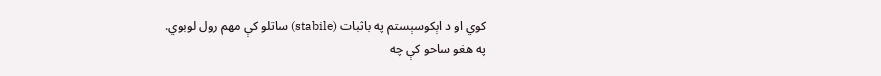کوي او د اېکوسېستم په باثبات (stabile) ساتلو کې مهم رول لوبوي.
په هغو ساحو کې چه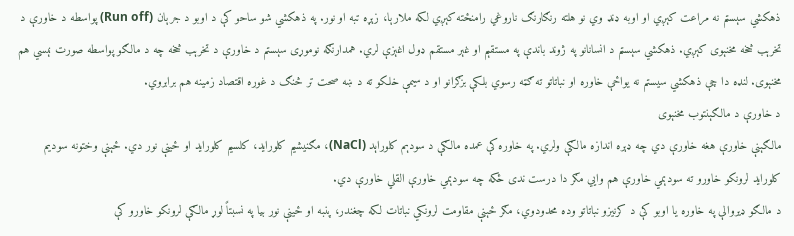ذهکشي سېستم نه مراعت کېږي او اوبه ډنډ وي نو هلته رنګارنګ ناروغي رامنځته کېږي لکه ملارېا، زېړه تبه او نور. په ذهکشي شو ساحو کې د اوبو د جرېان (Run off) پواسطه د خاورې د تخرېب څخه مخنېوی کېږي. ذهکشي سېستم د انسانانو په ژوند باندې په مستقېم او غېر مستقم ډول اغېزې لري. همدارنګه نوموړی سېستم د خاورې د تخرېب څخه چه د مالګو پواسطه صورت نېسي هم مخنېوی. لنډه دا چې ذهکشي سیستم نه یواځې خاوره او نباتاتو ته ګټه رسوي بلکې بزګرانو او د سیمې خلکو ته د ښه صحت تر څنګ د غوره اقتصاد زمینه هم برابروي.
د خاورې د مالګېنتوب مخنېوی
مالګېنې خاورې هغه خاورې دي چه ډېره اندازه مالګې ولري. په خاوره کې عمده مالګې د سودېم کلوراېد (NaCl)، مګنیشیم کلوراید، کلسیم کلوراید او ځینې نور دي. ځېنې وختونه سودیم کلوراید لرونکو خاورو ته سودېمي خاورې هم وايي مګر دا درست ندی ځکه چه سودېمي خاورې القلي خاورې دي.
د مالګو ډیروالې په خاوره يا اوبو کې د کرنیزو نباتاتو وده محدودوي، مګر ځېنې مقاومت لرونکي نباتات لکه چغندر، پنبه او ځینې نور بیا په نسبتاً لوړ مالګې لرونکو خاورو کې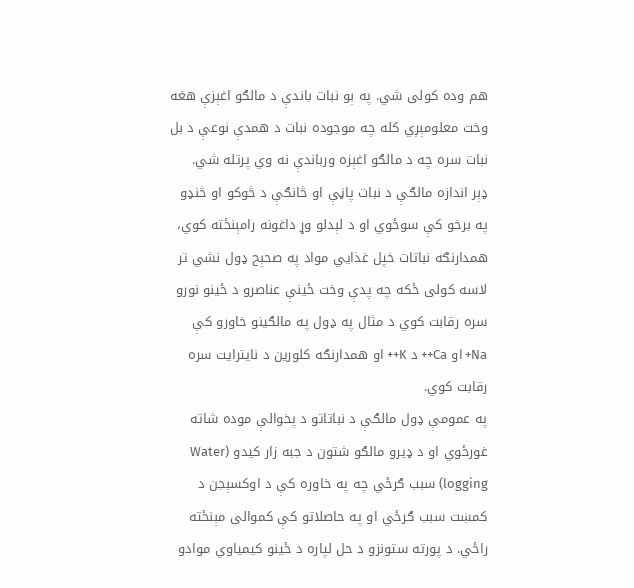هم وده کولی شي. په ېو نبات باندې د مالګو اغېزې هغه وخت معلومېږي کله چه موجوده نبات د همدې نوعې د بل نبات سره چه د مالګو اغېزه ورباندې نه وي پرتله شي.
ډېر اندازه مالګې د نبات پاڼې او څانګې د څوکو او څنډو په برخو کې سوځوي او د لېدلو وړ داغونه رامېنځته کوي، همدارنګه نباتات خپل غذايي مواد په صحېح ډول نشي تر لاسه کولی ځکه چه پدې وخت ځینې عناصرو د ځینو نورو سره رقابت کوي د مثال په ډول په مالګینو خاورو کې Na+ او Ca++ د K++ او همدارنګه کلورین د نایترایت سره رقابت کوي.
په عمومې ډول مالګې د نباتاتو د پخوالې موده شاته غورځوي او د ډیرو مالګو شتون د جبه زار کیدو (Water logging) سبب ګرځي چه په خاوره کې د اوکسېجن د کمښت سبب ګرځي او په حاصلاتو کې کموالی مېنځته راځي. د پورته ستونزو د حل لپاره د ځینو کیمیاوي موادو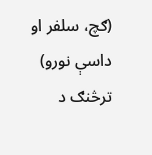(ګچ، سلفر او داسې نورو) ترڅنګ د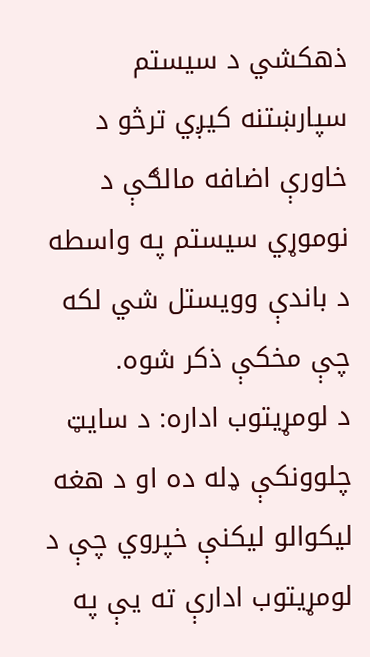ذهکشي د سیستم سپارښتنه کیږي ترڅو د خاورې اضافه مالګې د نوموړي سیستم په واسطه د باندې وویستل شي لکه چې مخکې ذکر شوه.
د لومړيتوب اداره: د سایټ چلوونکې ډله ده او د هغه لیکوالو لیکنې خپروي چې د لومړيتوب ادارې ته یې په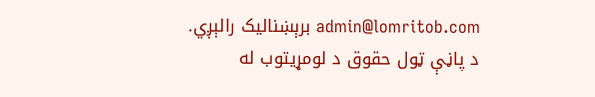admin@lomritob.com برېښنالیک رالېږي.
د پاڼې ټول حقوق د لومړيتوب له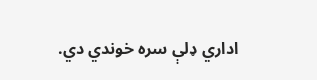اداري ډلې سره خوندي دي.